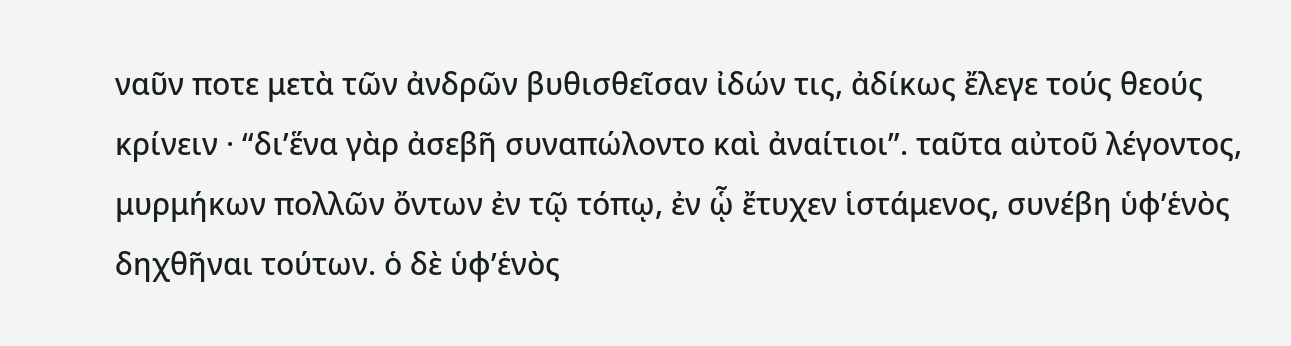ναῦν ποτε μετὰ τῶν ἀνδρῶν βυθισθεῖσαν ἰδών τις, ἀδίκως ἔλεγε τούς θεούς κρίνειν · “δι’ἕνα γὰρ ἀσεβῆ συναπώλοντο καὶ ἀναίτιοι”. ταῦτα αὐτοῦ λέγοντος, μυρμήκων πολλῶν ὄντων ἐν τῷ τόπῳ, ἐν ᾧ ἔτυχεν ἱστάμενος, συνέβη ὑφ’ἑνὸς δηχθῆναι τούτων. ὁ δὲ ὑφ’ἑνὸς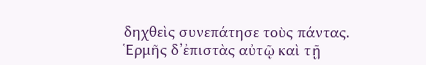δηχθεὶς συνεπάτησε τοὺς πάντας. Ἑρμῆς δ’ἐπιστὰς αὐτῷ καὶ τῇ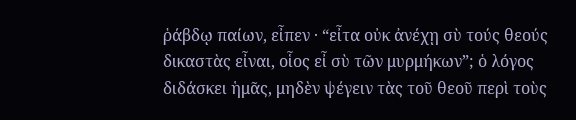ῥάβδῳ παίων, εἶπεν · “εἶτα οὐκ ἀνέχῃ σὺ τούς θεούς δικαστὰς εἶναι, οἷος εἶ σὺ τῶν μυρμήκων”; ὁ λόγος διδάσκει ἡμᾶς, μηδὲν ψέγειν τὰς τοῦ θεοῦ περὶ τοὺς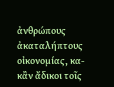ἀνθρώπους ἀκαταλήπτους οἰκονομίας, κα- κἂν ἄδικοι τοῖς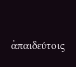ἀπαιδεύτοις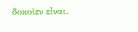δοκοῖεν εἶναι.